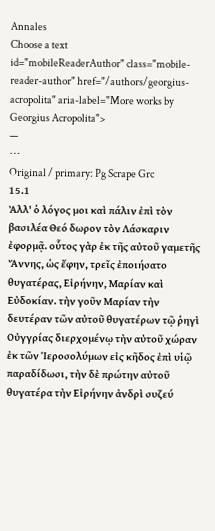Annales
Choose a text
id="mobileReaderAuthor" class="mobile-reader-author" href="/authors/georgius-acropolita" aria-label="More works by Georgius Acropolita">
—
⋯
Original / primary: Pg Scrape Grc
15.1
Ἀλλ' ὁ λόγος μοι καὶ πάλιν ἐπὶ τὸν βασιλέα Θεό δωρον τὸν Λάσκαριν ἐφορμᾷ. οὗτος γὰρ ἐκ τῆς αὐτοῦ γαμετῆς Ἄννης, ὡς ἔφην, τρεῖς ἐποιήσατο θυγατέρας, Εἰρήνην, Μαρίαν καὶ Εὐδοκίαν. τὴν γοῦν Μαρίαν τὴν δευτέραν τῶν αὐτοῦ θυγατέρων τῷ ῥηγὶ Οὐγγρίας διερχομένῳ τὴν αὐτοῦ χώραν ἐκ τῶν Ἱεροσολύμων εἰς κῆδος ἐπὶ υἱῷ παραδίδωσι, τὴν δὲ πρώτην αὐτοῦ θυγατέρα τὴν Εἰρήνην ἀνδρὶ συζεύ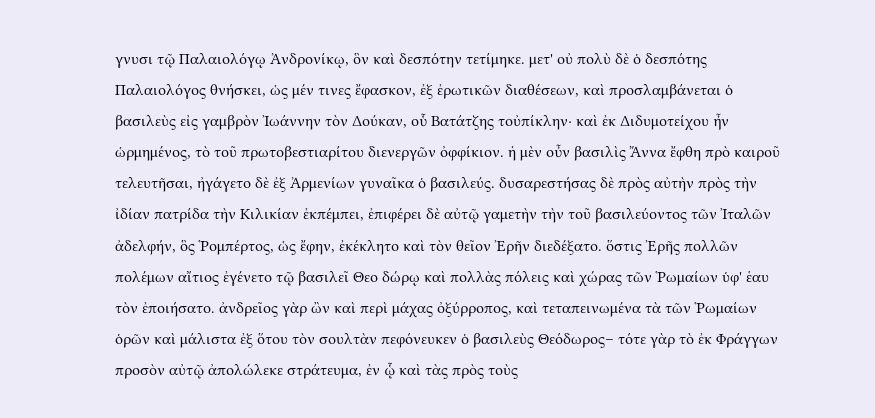γνυσι τῷ Παλαιολόγῳ Ἀνδρονίκῳ, ὃν καὶ δεσπότην τετίμηκε. μετ' οὐ πολὺ δὲ ὁ δεσπότης Παλαιολόγος θνήσκει, ὡς μέν τινες ἔφασκον, ἐξ ἐρωτικῶν διαθέσεων, καὶ προσλαμβάνεται ὁ βασιλεὺς εἰς γαμβρὸν Ἰωάννην τὸν Δούκαν, οὗ Βατάτζης τοὐπίκλην· καὶ ἐκ Διδυμοτείχου ἦν ὡρμημένος, τὸ τοῦ πρωτοβεστιαρίτου διενεργῶν ὀφφίκιον. ἡ μὲν οὖν βασιλὶς Ἄννα ἔφθη πρὸ καιροῦ τελευτῆσαι, ἠγάγετο δὲ ἐξ Ἀρμενίων γυναῖκα ὁ βασιλεύς. δυσαρεστήσας δὲ πρὸς αὐτὴν πρὸς τὴν ἰδίαν πατρίδα τὴν Κιλικίαν ἐκπέμπει, ἐπιφέρει δὲ αὐτῷ γαμετὴν τὴν τοῦ βασιλεύοντος τῶν Ἰταλῶν ἀδελφήν, ὃς Ῥομπέρτος, ὡς ἔφην, ἐκέκλητο καὶ τὸν θεῖον Ἐρῆν διεδέξατο. ὅστις Ἐρῆς πολλῶν πολέμων αἴτιος ἐγένετο τῷ βασιλεῖ Θεο δώρῳ καὶ πολλὰς πόλεις καὶ χώρας τῶν Ῥωμαίων ὑφ' ἑαυ τὸν ἐποιήσατο. ἀνδρεῖος γὰρ ὢν καὶ περὶ μάχας ὀξύρροπος, καὶ τεταπεινωμένα τὰ τῶν Ῥωμαίων ὁρῶν καὶ μάλιστα ἐξ ὅτου τὸν σουλτὰν πεφόνευκεν ὁ βασιλεὺς Θεόδωρος– τότε γὰρ τὸ ἐκ Φράγγων προσὸν αὐτῷ ἀπολώλεκε στράτευμα, ἐν ᾧ καὶ τὰς πρὸς τοὺς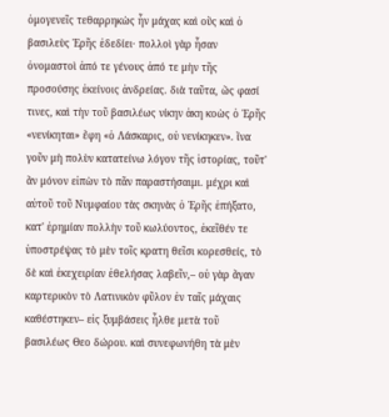ὁμογενεῖς τεθαρρηκὼς ἦν μάχας καὶ οὓς καὶ ὁ βασιλεὺς Ἐρῆς ἐδεδίει· πολλοὶ γὰρ ἦσαν ὀνομαστοὶ ἀπό τε γένους ἀπό τε μὴν τῆς προσούσης ἐκείνοις ἀνδρείας. διὰ ταῦτα, ὥς φασί τινες, καὶ τὴν τοῦ βασιλέως νίκην ἀκη κοὼς ὁ Ἐρῆς «νενίκηται» ἔφη «ὁ Λάσκαρις, οὐ νενίκηκεν». ἵνα γοῦν μὴ πολὺν κατατείνω λόγον τῆς ἱστορίας, τοῦτ' ἂν μόνον εἰπὼν τὸ πᾶν παραστήσαιμι. μέχρι καὶ αὐτοῦ τοῦ Νυμφαίου τὰς σκηνὰς ὁ Ἐρῆς ἐπήξατο, κατ' ἐρημίαν πολλὴν τοῦ κωλύοντος, ἐκεῖθέν τε ὑποστρέψας τὸ μὲν τοῖς κρατη θεῖσι κορεσθείς, τὸ δὲ καὶ ἐκεχειρίαν ἐθελήσας λαβεῖν,– οὐ γὰρ ἄγαν καρτερικὸν τὸ Λατινικὸν φῦλον ἐν ταῖς μάχαις καθέστηκεν– εἰς ξυμβάσεις ἦλθε μετὰ τοῦ βασιλέως Θεο δώρου. καὶ συνεφωνήθη τὰ μὲν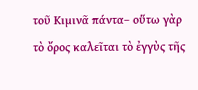τοῦ Κιμινᾶ πάντα– οὕτω γὰρ τὸ ὄρος καλεῖται τὸ ἐγγὺς τῆς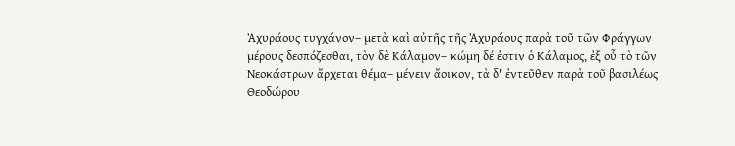Ἀχυράους τυγχάνον– μετὰ καὶ αὐτῆς τῆς Ἀχυράους παρὰ τοῦ τῶν Φράγγων μέρους δεσπόζεσθαι, τὸν δὲ Κάλαμον– κώμη δέ ἐστιν ὁ Κάλαμος, ἐξ οὗ τὸ τῶν Νεοκάστρων ἄρχεται θέμα– μένειν ἄοικον, τὰ δ' ἐντεῦθεν παρὰ τοῦ βασιλέως Θεοδώρου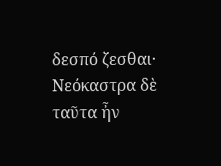δεσπό ζεσθαι· Νεόκαστρα δὲ ταῦτα ἦν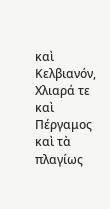καὶ Κελβιανόν, Χλιαρά τε καὶ Πέργαμος καὶ τὰ πλαγίως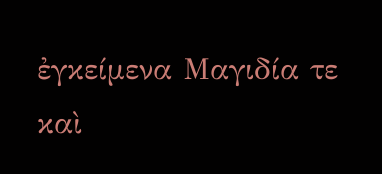ἐγκείμενα Μαγιδία τε καὶ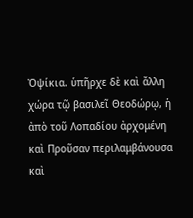Ὀψίκια. ὑπῆρχε δὲ καὶ ἄλλη χώρα τῷ βασιλεῖ Θεοδώρῳ, ἡ ἀπὸ τοῦ Λοπαδίου ἀρχομένη καὶ Προῦσαν περιλαμβάνουσα καὶ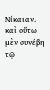Νίκαιαν. καὶ οὕτω μὲν συνέβη τῷ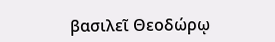βασιλεῖ Θεοδώρῳ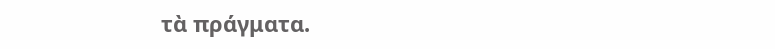τὰ πράγματα.